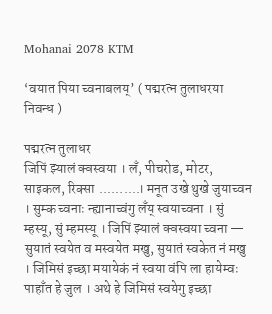Mohanai 2078 KTM

‘वयात पिया च्वनाबलय्’ ( पद्मरत्न तुलाधरया निवन्ध )

पद्मरत्न तुलाधर
जिपिं झ्यालं क्वस्वया । लँ, पीचरोड, मोटर, साइकल, रिक्सा ..........। मनूत उखे थुखे जुयाच्वन । सुम्क च्वनाः न्ह्यानाच्वंगु लँय् स्वयाच्वना । सुं म्हस्यू, सुं म्हमस्यू । जिपिं झ्यालं क्वस्वया च्वना — सुयातं स्वयेत व मस्वयेत मखु, सुयातं स्वकेत नं मखु । जिमिसं इच्छा मयायेकं नं स्वया वंपि ला हायेम्वः पाहाँत हे जुल । अथे हे जिमिसं स्वयेगु इच्छा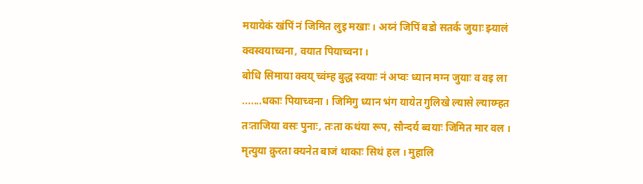मयायेकं खंपिं नं जिमित लुइ मखाः । अय्नं जिपिं बडो सतर्क जुयाः झ्यालं क्वस्वयाच्वना, वयात पियाच्वना ।
बोधि सिमाया क्वय् च्वंम्ह बुद्ध स्वयाः नं अप्वः ध्यान मग्न जुयाः व वइ ला .......धकाः पियाच्वना । जिमिगु ध्यान भंग यायेत गुलिखे ल्यासे ल्याय्म्हत तःताजिया वसः पुनाः, तःता कथंया रूप, सौन्दर्य ब्वयाः जिमित मार वल । मृत्युया क्रुरता क्यनेत बाजं थाकाः सिथं हल । मुहालि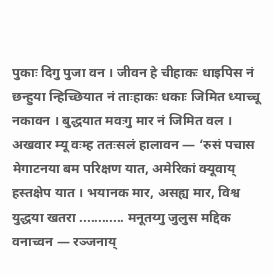पुकाः दिगु पुजा वन । जीवन हे चीहाकः धाइपिस नं छन्हुया न्हिच्छियात नं ताःहाकः धकाः जिमित ध्याच्चू नकावन । बुद्धयात मवःगु मार नं जिमित वल । अखवार म्यू वःम्ह ततःसलं हालावन — ‘रुसं पचास मेगाटनया बम परिक्षण यात, अमेरिकां क्यूवाय् हस्तक्षेप यात । भयानक मार, असह्य मार, विश्व युद्धया खतरा ............ मनूतय्गु जुलुस मद्दिक वनाच्वन — रञ्जनाय्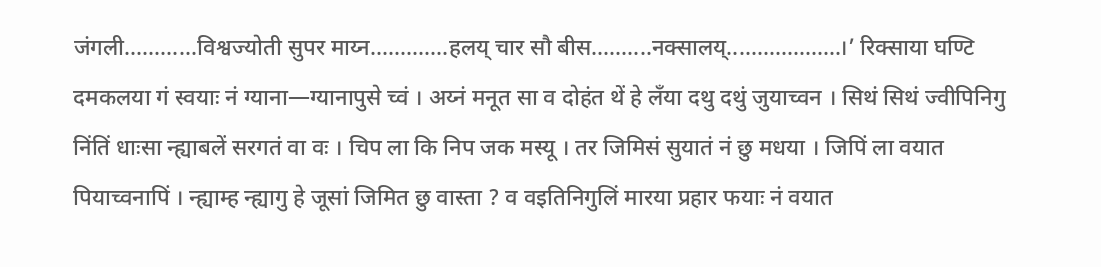जंगली............विश्वज्योती सुपर माय्न.............हलय् चार सौ बीस..........नक्सालय्...................।’ रिक्साया घण्टि दमकलया गं स्वयाः नं ग्याना—ग्यानापुसे च्वं । अय्नं मनूत सा व दोहंत थें हे लँया दथु दथुं जुयाच्वन । सिथं सिथं ज्वीपिनिगु निंतिं धाःसा न्ह्याबलें सरगतं वा वः । चिप ला कि निप जक मस्यू । तर जिमिसं सुयातं नं छु मधया । जिपिं ला वयात पियाच्वनापिं । न्ह्याम्ह न्ह्यागु हे जूसां जिमित छु वास्ता ? व वइतिनिगुलिं मारया प्रहार फयाः नं वयात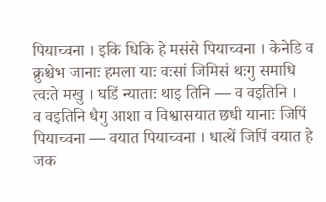पियाच्वना । इकि धिकि हे मसंसे पियाच्वना । केनेडि व क्रुश्चेभ जानाः हमला याः वःसां जिमिसं थःगु समाधि त्वःते मखु । घडिं न्याताः थाइ तिनि — व वइतिनि ।
व वइतिनि धैगु आशा व विश्वासयात छधी यानाः जिपिं पियाच्वना — वयात पियाच्वना । धात्थें जिपिं वयात हे जक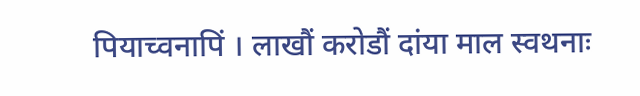पियाच्वनापिं । लाखौं करोडौं दांया माल स्वथनाः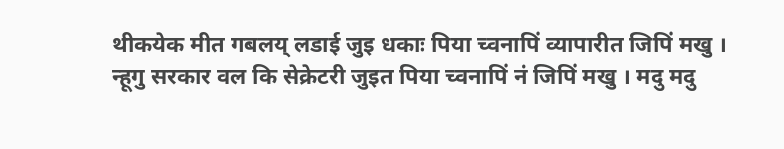थीकयेक मीत गबलय् लडाई जुइ धकाः पिया च्वनापिं व्यापारीत जिपिं मखु । न्हूगु सरकार वल कि सेक्रेटरी जुइत पिया च्वनापिं नं जिपिं मखु । मदु मदु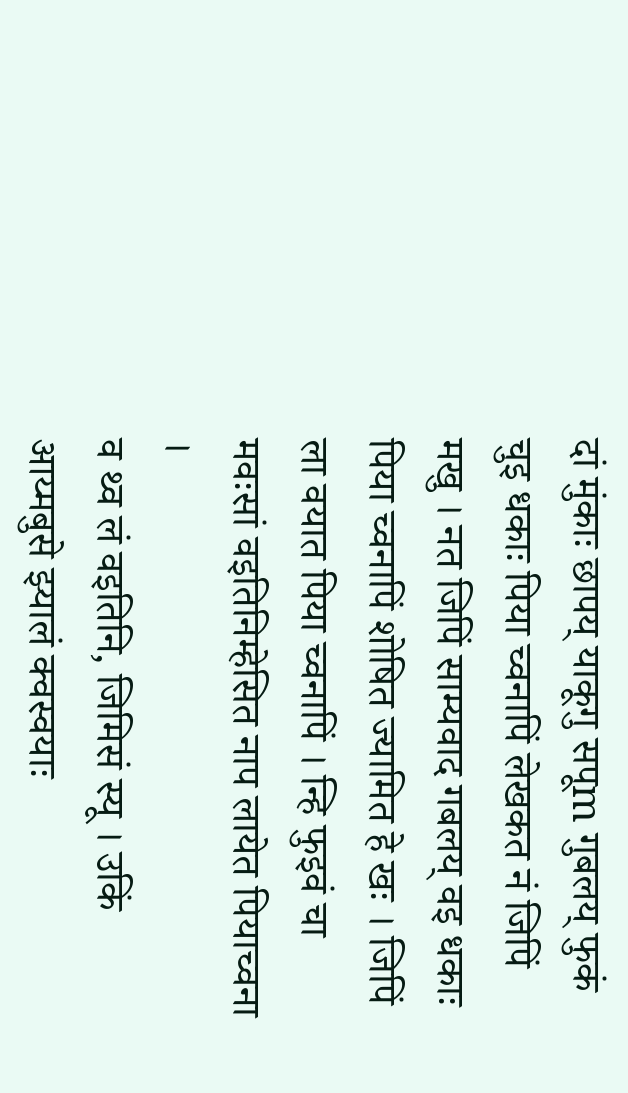दां मुंकाः छापय् याकूगु सपूm गुबलय् फुकं चुइ धकाः पिया च्वनापिं लेखकत नं जिपिं मखु । नत जिपिं साम्यवाद गबलय् वइ धकाः पिया च्वनापिं शोषित ज्यामित हे खः । जिपिं ला वयात पिया च्वनापिं । न्हि फुइवं चा मवःसां वइतिनिम्हेसित नाप लायेत पियाच्वना ।
व थ्व लं वइतिनि, जिमिसं स्यू । उकिं आय्मबुसे झ्यालं क्वस्वयाः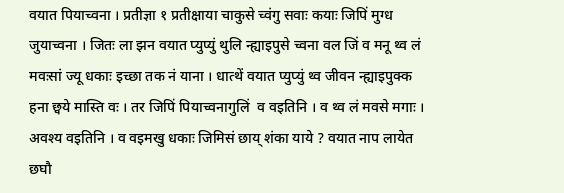वयात पियाच्वना । प्रतीज्ञा १ प्रतीक्षाया चाकुसे च्वंगु सवाः कयाः जिपिं मुग्ध जुयाच्वना । जितः ला झन वयात प्युप्युं थुलि न्ह्याइपुसे च्वना वल जिं व मनू थ्व लं मवःसां ज्यू धकाः इच्छा तक नं याना । धात्थें वयात प्युप्युं थ्व जीवन न्ह्याइपुक्क हना छ्वये मास्ति वः । तर जिपिं पियाच्वनागुलिं  व वइतिनि । व थ्व लं मवसे मगाः । अवश्य वइतिनि । व वइमखु धकाः जिमिसं छाय् शंका याये ? वयात नाप लायेत छघौ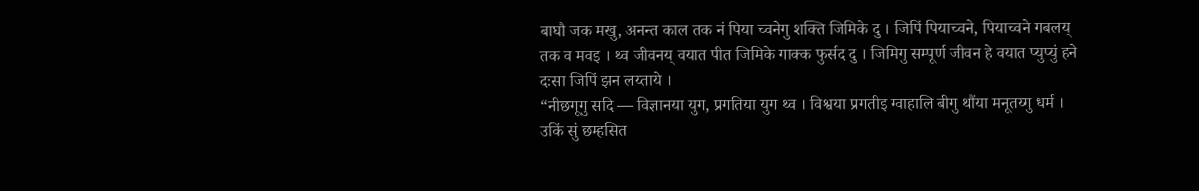बाघौ जक मखु, अनन्त काल तक नं पिया च्वनेगु शक्ति जिमिके दु । जिपिं पियाच्वने, पियाच्वने गबलय् तक व मवइ । थ्व जीवनय् वयात पीत जिमिके गाक्क फुर्सद दु । जिमिगु सम्पूर्ण जीवन हे वयात प्युप्युं हने दःसा जिपिं झन लय्ताये ।
“नीछगूगु सदि — विज्ञानया युग, प्रगतिया युग थ्व । विश्वया प्रगतीइ ग्वाहालि बीगु थौंया मनूतय्गु धर्म । उकिं सुं छम्हसित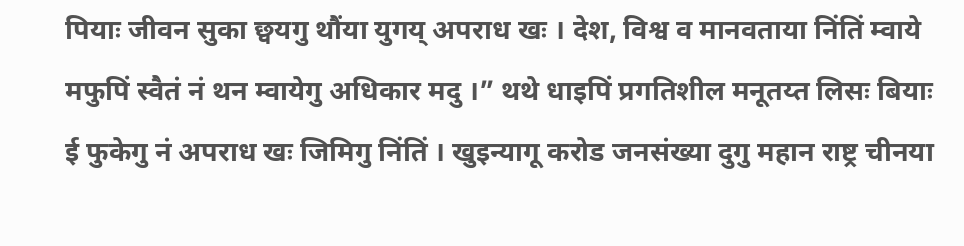पियाः जीवन सुका छ्वयगु थौंया युगय् अपराध खः । देश, विश्व व मानवताया निंतिं म्वाये मफुपिं स्वैतं नं थन म्वायेगु अधिकार मदु ।” थथे धाइपिं प्रगतिशील मनूतय्त लिसः बियाः ई फुकेगु नं अपराध खः जिमिगु निंतिं । खुइन्यागू करोड जनसंख्या दुगु महान राष्ट्र चीनया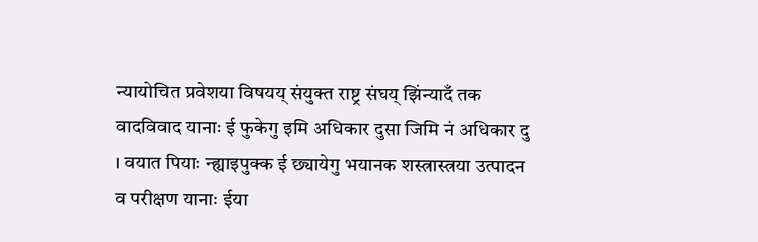न्यायोचित प्रवेशया विषयय् संयुक्त राष्ट्र संघय् झिंन्यादँ तक वादविवाद यानाः ई फुकेगु इमि अधिकार दुसा जिमि नं अधिकार दु । वयात पियाः न्ह्याइपुक्क ई छ्यायेगु भयानक शस्त्रास्त्रया उत्पादन व परीक्षण यानाः ईया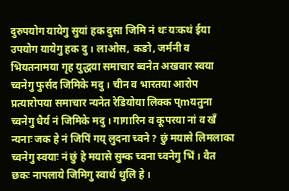दुरुपयोग यायेगु सुयां हक दुसा जिमि नं थः यःकथं ईया उपयोग यायेगु हक दु । लाओस, कङो, जर्मनी व भियतनामया गृह युद्धया समाचार ब्वनेत अखवार स्वया च्वनेगु फुर्सद जिमिके मदु । चीन व भारतया आरोप प्रत्यारोपया समाचार न्यनेत रेडियोया लिक्क प्mयतुना च्वनेगु धैर्य नं जिमिके मदु । गागारिन व कूपरया नां व खँ न्यनाः जक हे नं जिपिं गय् लुदना च्वने ? छुं मयासे लिमलाका च्वनेगु स्वयाः नं छुं हे मयासे सुम्क च्वना च्वनेगु भिं । वैत छकः नापलाये जिमिगु स्वार्थ थुलि हे ।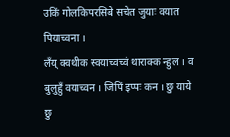उकिं गोलकिपरसिबे सचेत जुयाः वयात पियाच्वना ।
लँय् क्वथीक स्वयाच्वच्वं थाराक्क न्हुल । व बुलुहुँ वयाच्वन । जिपिं इप्पः कन । छु याये छु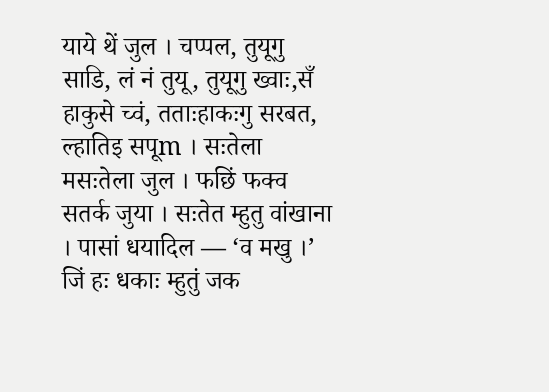याये थें जुल । चप्पल, तुयूगु साडि, लं नं तुयू, तुयूगु ख्वाः,सँ हाकुसे च्वं, तताःहाकःगु सरबत, ल्हातिइ सपूm । सःतेला मसःतेला जुल । फछिं फक्व सतर्क जुया । सःतेत म्हुतु वांखाना । पासां धयादिल — ‘व मखु ।’ जिं हः धकाः म्हुतुं जक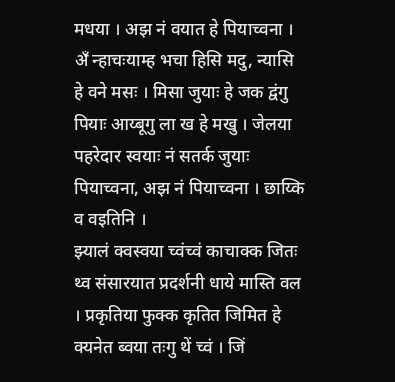मधया । अझ नं वयात हे पियाच्वना । अँ न्हाचःयाम्ह भचा हिसि मदु, न्यासि हे वने मसः । मिसा जुयाः हे जक द्वंगु पियाः आय्बूगु ला ख हे मखु । जेलया पहरेदार स्वयाः नं सतर्क जुयाः पियाच्वना, अझ नं पियाच्वना । छाय्कि व वइतिनि ।
झ्यालं क्वस्वया च्वंच्वं काचाक्क जितः थ्व संसारयात प्रदर्शनी धाये मास्ति वल । प्रकृतिया फुक्क कृतित जिमित हे क्यनेत ब्वया तःगु थें च्वं । जिं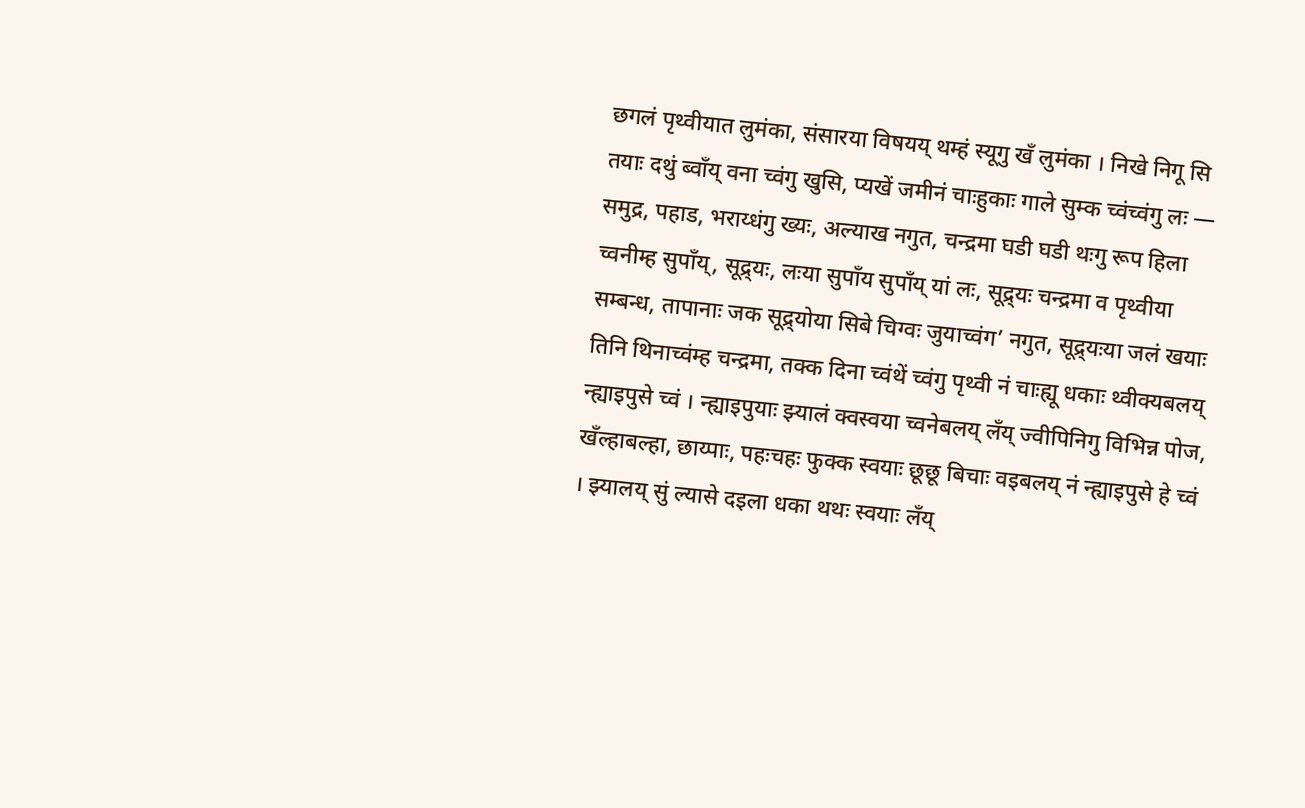छगलं पृथ्वीयात लुमंका, संसारया विषयय् थम्हं स्यूगु खँ लुमंका । निखे निगू सि तयाः दथुं ब्वाँय् वना च्वंगु खुसि, प्यखें जमीनं चाःहुकाः गाले सुम्क च्वंच्वंगु लः — समुद्र, पहाड, भराय्धंगु ख्यः, अल्याख नगुत, चन्द्रमा घडी घडी थःगु रूप हिला च्वनीम्ह सुपाँय्, सूद्र्यः, लःया सुपाँय सुपाँय् यां लः, सूद्र्यः चन्द्रमा व पृथ्वीया सम्बन्ध, तापानाः जक सूद्र्योया सिबे चिग्वः जुयाच्वंग’ नगुत, सूद्र्यःया जलं खयाः तिनि थिनाच्वंम्ह चन्द्रमा, तक्क दिना च्वंथें च्वंगु पृथ्वी नं चाःह्यू धकाः थ्वीक्यबलय् न्ह्याइपुसे च्वं । न्ह्याइपुयाः झ्यालं क्वस्वया च्वनेबलय् लँय् ज्वीपिनिगु विभिन्न पोज, खँल्हाबल्हा, छाय्पाः, पहःचहः फुक्क स्वयाः छूछू बिचाः वइबलय् नं न्ह्याइपुसे हे च्वं । झ्यालय् सुं ल्यासे दइला धका थथः स्वयाः लँय्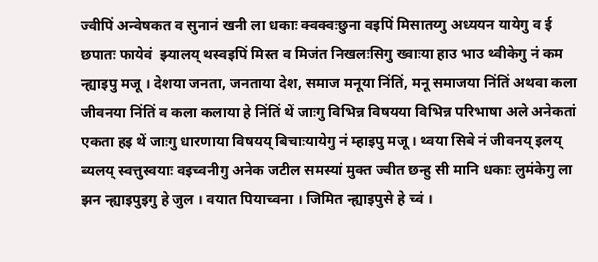ज्वीपिं अन्वेषकत व सुनानं खनी ला धकाः क्वक्वःछुना वइपिं मिसातय्गु अध्ययन यायेगु व ई छपातः फायेवं  झ्यालय् थस्वइपिं मिस्त व मिजंत निखलःसिगु ख्वाःया हाउ भाउ थ्वीकेगु नं कम न्ह्याइपु मजू । देशया जनता, जनताया देश, समाज मनूया निंतिं, मनू समाजया निंतिं अथवा कला जीवनया निंतिं व कला कलाया हे निंतिं थें जाःगु विभिन्न विषयया विभिन्न परिभाषा अले अनेकतां एकता हइ थें जाःगु धारणाया विषयय् बिचाःयायेगु नं म्हाइपु मजू । थ्वया सिबे नं जीवनय् इलय् ब्यलय् स्वत्तुस्वयाः वइच्वनीगु अनेक जटील समस्यां मुक्त ज्वीत छन्हु सी मानि धकाः लुमंकेगु ला झन न्ह्याइपुइगु हे जुल । वयात पियाच्वना । जिमित न्ह्याइपुसे हे च्वं ।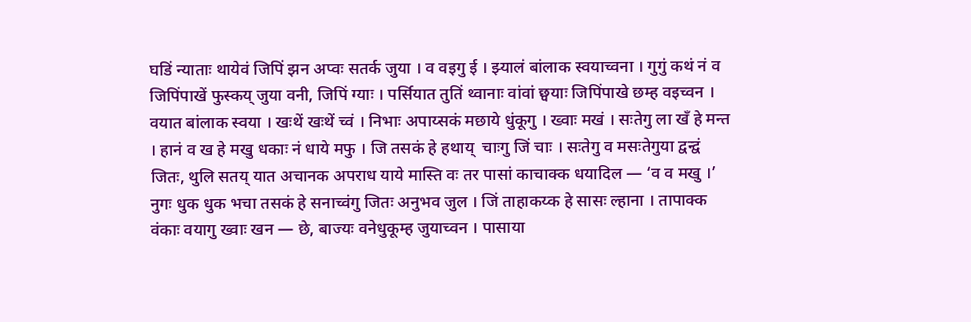घडिं न्याताः थायेवं जिपिं झन अप्वः सतर्क जुया । व वइगु ई । झ्यालं बांलाक स्वयाच्वना । गुगुं कथं नं व जिपिंपाखें फुस्कय् जुया वनी, जिपिं ग्याः । पर्सियात तुतिं थ्वानाः वांवां छ्वयाः जिपिंपाखे छम्ह वइच्वन । वयात बांलाक स्वया । खःथें खःथें च्वं । निभाः अपाय्सकं मछाये धुंकूगु । ख्वाः मखं । सःतेगु ला खँ हे मन्त । हानं व ख हे मखु धकाः नं धाये मफु । जि तसकं हे हथाय्  चाःगु जिं चाः । सःतेगु व मसःतेगुया द्वन्द्वं जितः, थुलि सतय् यात अचानक अपराध याये मास्ति वः तर पासां काचाक्क धयादिल — ‘व व मखु ।’ नुगः धुक धुक भचा तसकं हे सनाच्वंगु जितः अनुभव जुल । जिं ताहाकय्क हे सासः ल्हाना । तापाक्क वंकाः वयागु ख्वाः खन — छे, बाज्यः वनेधुकूम्ह जुयाच्वन । पासाया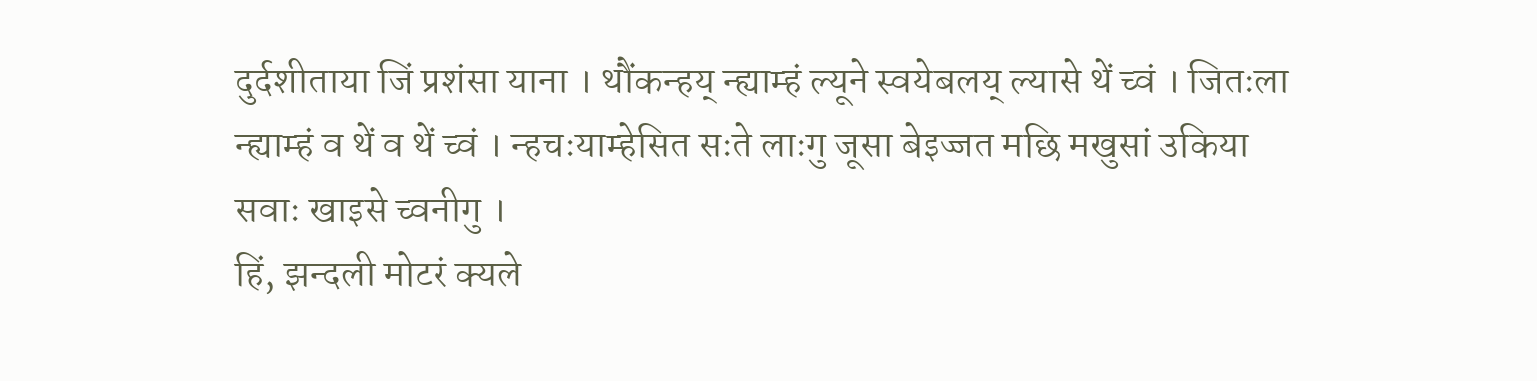दुर्दशीताया जिं प्रशंसा याना । थौंकन्हय् न्ह्याम्हं ल्यूने स्वयेबलय् ल्यासे थें च्वं । जितःला न्ह्याम्हं व थें व थें च्वं । न्हचःयाम्हेसित सःते लाःगु जूसा बेइज्जत मछि मखुसां उकिया सवाः खाइसे च्वनीगु ।
हिं, झन्दली मोटरं क्यले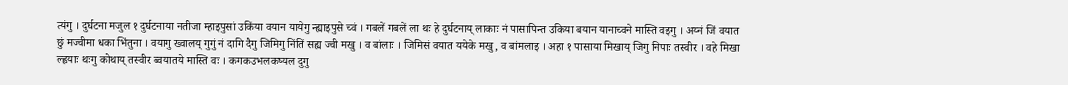त्यंगु । दुर्घटना मजुल १ दुर्घटनाया नतीजा म्हाइपुसां उकिंया वयान यायेगु न्ह्याइपुसे च्वं । गबलें गबलें ला थः हे दुर्घटनाय् लाकाः नं पासापिन्त उकिया बयान यानाच्वने मास्ति वइगु । अय्नं जिं वयात छुं मज्वीमा धका भिंतुना । वयागु ख्वालय् गुगुं नं दागि दैगु जिमिगु निंतिं सह्य ज्वी मखु । व बांलाः । जिमिसं वयात ययेके मखु, व बांमलाइ । अहा १ पासाया मिखाय् जिगु निपाः तस्वीर । वहे मिखा ल्ह्वयाः थःगु कोथाय् तस्वीर ब्वयातये मास्ति वः । कगकउभलकष्यल दुगु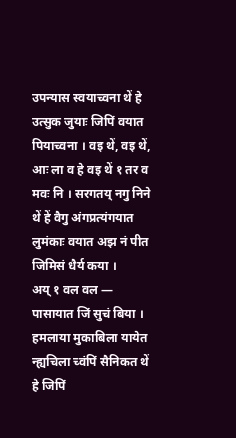उपन्यास स्वयाच्वना थें हे उत्सुक जुयाः जिपिं वयात पियाच्वना । वइ थें, वइ थें, आः ला व हे वइ थें १ तर व मवः नि । सरगतय् नगु निने थें हें वैगु अंगप्रत्यंगयात लुमंकाः वयात अझ नं पीत जिमिसं धैर्य कया ।
अय् १ वल वल — पासायात जिं सुचं बिया । हमलाया मुकाबिला यायेत न्ह्यचिला च्वंपिं सैनिकत थें हे जिपिं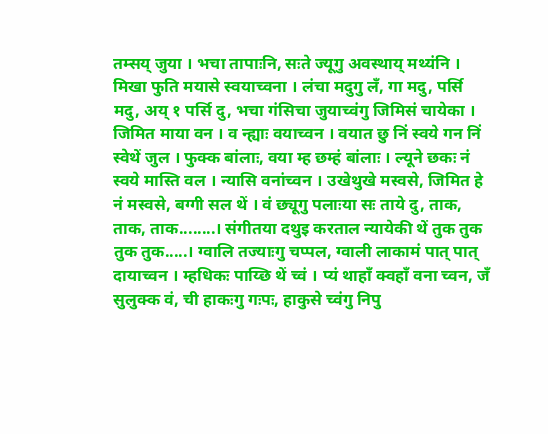तम्सय् जुया । भचा तापाःनि, सःते ज्यूगु अवस्थाय् मथ्यंनि । मिखा फुति मयासे स्वयाच्वना । लंचा मदुगु लँ, गा मदु, पर्सि मदु, अय् १ पर्सि दु, भचा गंसिचा जुयाच्वंगु जिमिसं चायेका । जिमित माया वन । व न्ह्याः वयाच्वन । वयात छु निं स्वये गन निं स्वेथें जुल । फुक्क बांलाः, वया म्ह छम्हं बांलाः । ल्यूने छकः नं स्वये मास्ति वल । न्यासि वनांच्वन । उखेथुखे मस्वसे, जिमित हे नं मस्वसे, बग्गी सल थें । वं छ्यूगु पलाःया सः ताये दु, ताक, ताक, ताक........। संगीतया दथुइ करताल न्यायेकी थें तुक तुक तुक तुक.....। ग्वालि तज्याःगु चप्पल, ग्वाली लाकामं पात् पात् दायाच्वन । म्हधिकः पाय्छि थें च्वं । प्यं थाहाँ क्वहाँ वना च्वन, जँ सुलुक्क वं, ची हाकःगु गःपः, हाकुसे च्वंगु निपु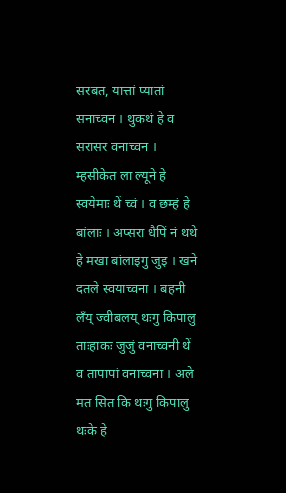सरबत, यात्तां प्यातां सनाच्वन । थुकथं हे व सरासर वनाच्वन । म्हसीकेत ला ल्यूने हे स्वयेमाः थें च्वं । व छम्हं हे बांलाः । अप्सरा धैपिं नं थथे हे मखा बांलाइगु जुइ । खने दतले स्वयाच्वना । बहनी लँय् ज्वीबलय् थःगु किपालु ताःहाकः जुजुं वनाच्वनी थें व तापापां वनाच्वना । अले मत सित कि थःगु किपालु थःके हे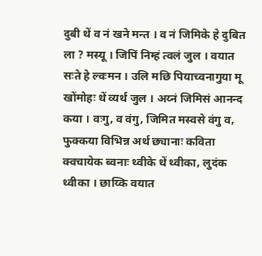दुबी थें व नं खने मन्त । व नं जिमिके हे दुबित ला ? मस्यू । जिपिं निम्हं त्वलं जुल । वयात सःते हे ल्वःमन । उलि मछि पियाच्वनागुया मू खोंमोहः थें व्यर्थ जुल । अय्नं जिमिसं आनन्द कया । वःगु, व वंगु, जिमित मस्वसे वंगु व, फुक्कया विभिन्न अर्थ छ्यानाः कविता क्वचायेक ब्वनाः थ्वीके थें थ्वीका, लुदंक थ्वीका । छाय्कि वयात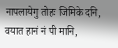नापलायेगु तोहः जिमिके दनि, वयात हानं नं पी मानि,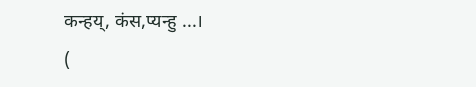कन्हय्, कंस,प्यन्हु ...।
(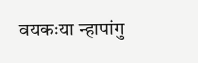वयकःया न्हापांगु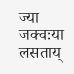ज्या जक्वःया लसताय्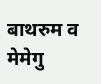बाथरुम व मेमेगु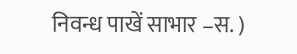निवन्ध पाखें साभार –स. )